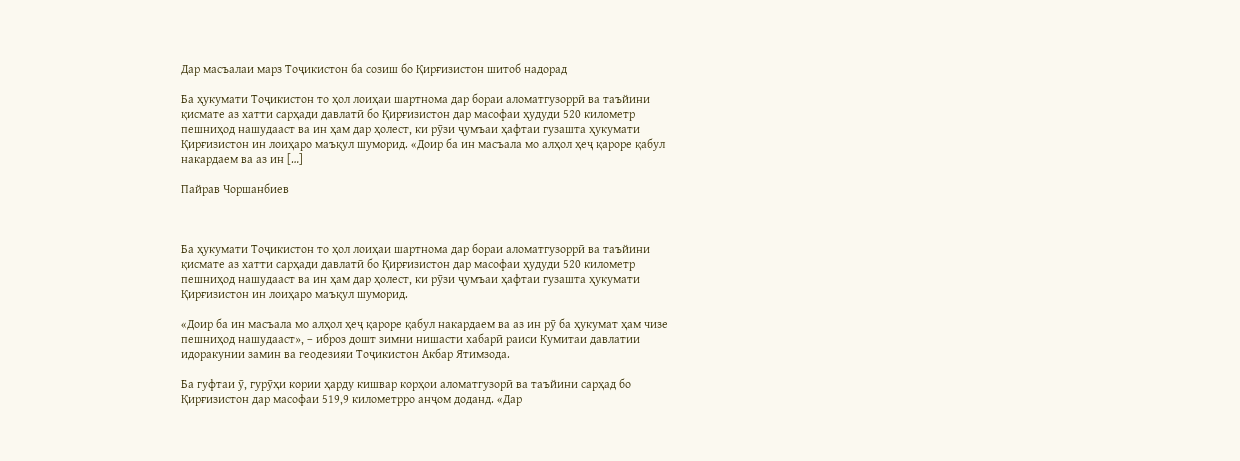Дар масъалаи марз Тоҷикистон ба созиш бо Қирғизистон шитоб надорад

Ба ҳукумати Тоҷикистон то ҳол лоиҳаи шартнома дар бораи аломатгузоррӣ ва таъйини қисмате аз хатти сарҳади давлатӣ бо Қирғизистон дар масофаи ҳудуди 520 километр пешниҳод нашудааст ва ин ҳам дар ҳолест, ки рӯзи ҷумъаи ҳафтаи гузашта ҳукумати Қирғизистон ин лоиҳаро маъқул шуморид. «Доир ба ин масъала мо алҳол ҳеҷ қароре қабул накардаем ва аз ин […]

Пайрав Чоршанбиев



Ба ҳукумати Тоҷикистон то ҳол лоиҳаи шартнома дар бораи аломатгузоррӣ ва таъйини қисмате аз хатти сарҳади давлатӣ бо Қирғизистон дар масофаи ҳудуди 520 километр пешниҳод нашудааст ва ин ҳам дар ҳолест, ки рӯзи ҷумъаи ҳафтаи гузашта ҳукумати Қирғизистон ин лоиҳаро маъқул шуморид.

«Доир ба ин масъала мо алҳол ҳеҷ қароре қабул накардаем ва аз ин рӯ ба ҳукумат ҳам чизе пешниҳод нашудааст», – иброз дошт зимни нишасти хабарӣ раиси Кумитаи давлатии идоракунии замин ва геодезияи Тоҷикистон Акбар Ятимзода.

Ба гуфтаи ӯ, гурӯҳи кории ҳарду кишвар корҳои аломатгузорӣ ва таъйини сарҳад бо Қирғизистон дар масофаи 519,9 километрро анҷом доданд. «Дар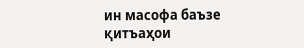ин масофа баъзе қитъаҳои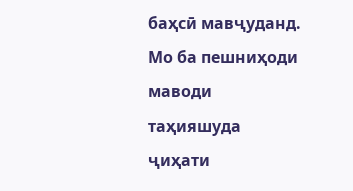баҳсӣ мавҷуданд. Мо ба пешниҳоди маводи таҳияшуда ҷиҳати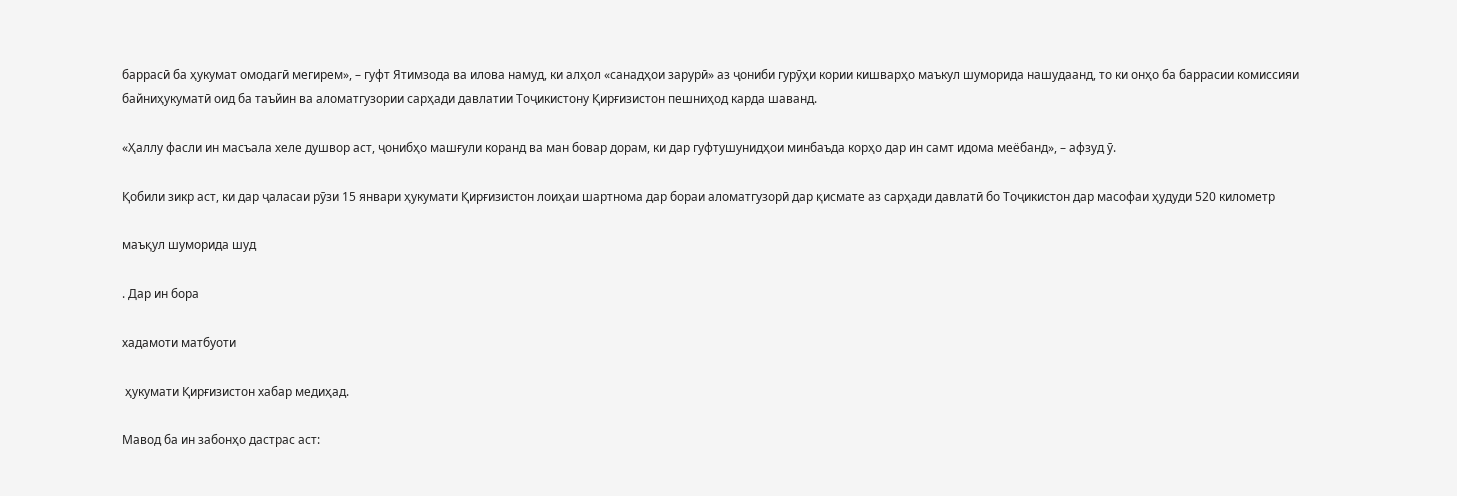баррасӣ ба ҳукумат омодагӣ мегирем», – гуфт Ятимзода ва илова намуд, ки алҳол «санадҳои зарурӣ» аз ҷониби гурӯҳи кории кишварҳо маъкул шуморида нашудаанд, то ки онҳо ба баррасии комиссияи байниҳукуматӣ оид ба таъйин ва аломатгузории сарҳади давлатии Тоҷикистону Қирғизистон пешниҳод карда шаванд.

«Ҳаллу фасли ин масъала хеле душвор аст, ҷонибҳо машғули коранд ва ман бовар дорам, ки дар гуфтушунидҳои минбаъда корҳо дар ин самт идома меёбанд», – афзуд ӯ.

Қобили зикр аст, ки дар ҷаласаи рӯзи 15 январи ҳукумати Қирғизистон лоиҳаи шартнома дар бораи аломатгузорӣ дар қисмате аз сарҳади давлатӣ бо Тоҷикистон дар масофаи ҳудуди 520 километр

маъқул шуморида шуд

. Дар ин бора

хадамоти матбуоти

 ҳукумати Қирғизистон хабар медиҳад.

Мавод ба ин забонҳо дастрас аст: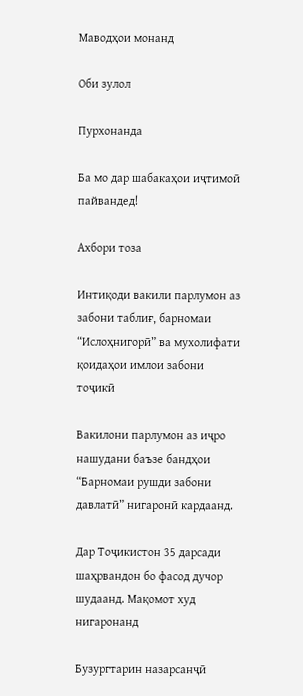Маводҳои монанд

Оби зулол

Пурхонанда

Ба мо дар шабакаҳои иҷтимоӣ пайвандед!

Ахбори тоза

Интиқоди вакили парлумон аз забони таблиғ, барномаи “Ислоҳнигорӣ” ва мухолифати қоидаҳои имлои забони тоҷикӣ

Вакилони парлумон аз иҷро нашудани баъзе бандҳои “Барномаи рушди забони давлатӣ” нигаронӣ кардаанд.

Дар Тоҷикистон 35 дарсади шаҳрвандон бо фасод дучор шудаанд. Мақомот худ нигаронанд

Бузургтарин назарсанҷӣ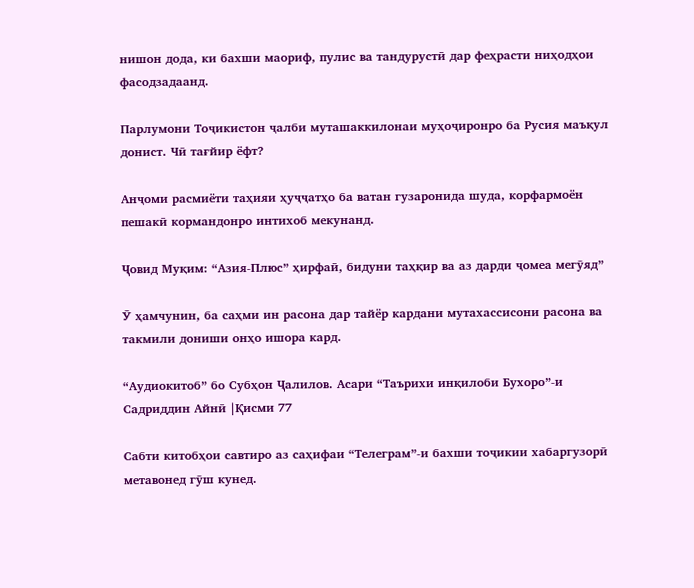нишон дода, ки бахши маориф, пулис ва тандурустӣ дар феҳрасти ниҳодҳои фасодзадаанд.

Парлумони Тоҷикистон ҷалби муташаккилонаи муҳоҷиронро ба Русия маъқул донист. Чӣ тағйир ёфт?

Анҷоми расмиёти таҳияи ҳуҷҷатҳо ба ватан гузаронида шуда, корфармоён пешакӣ кормандонро интихоб мекунанд.

Ҷовид Муқим: “Азия-Плюс” ҳирфаӣ, бидуни таҳқир ва аз дарди ҷомеа мегӯяд”

Ӯ ҳамчунин, ба саҳми ин расона дар тайёр кардани мутахассисони расона ва такмили дониши онҳо ишора кард.

“Аудиокитоб” бо Субҳон Ҷалилов. Асари “Таърихи инқилоби Бухоро”-и Садриддин Айнӣ |Қисми 77

Cабти китобҳои савтиро аз саҳифаи “Телеграм”-и бахши тоҷикии хабаргузорӣ метавонед гӯш кунед.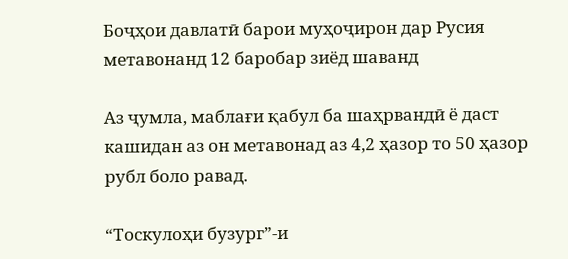Боҷҳои давлатӣ барои муҳоҷирон дар Русия метавонанд 12 баробар зиёд шаванд

Аз ҷумла, маблағи қабул ба шаҳрвандӣ ё даст кашидан аз он метавонад аз 4,2 ҳазор то 50 ҳазор рубл боло равад.

“Тоскулоҳи бузург”-и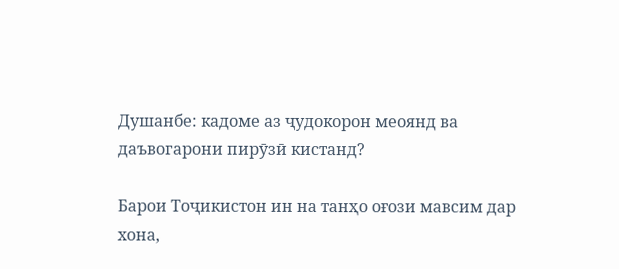Душанбе: кадоме аз ҷудокорон меоянд ва даъвогарони пирӯзӣ кистанд?

Барои Тоҷикистон ин на танҳо оғози мавсим дар хона,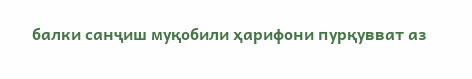балки санҷиш муқобили ҳарифони пурқувват аз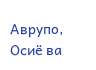Аврупо, Осиё ва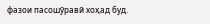фазои пасошӯравӣ хоҳад буд.